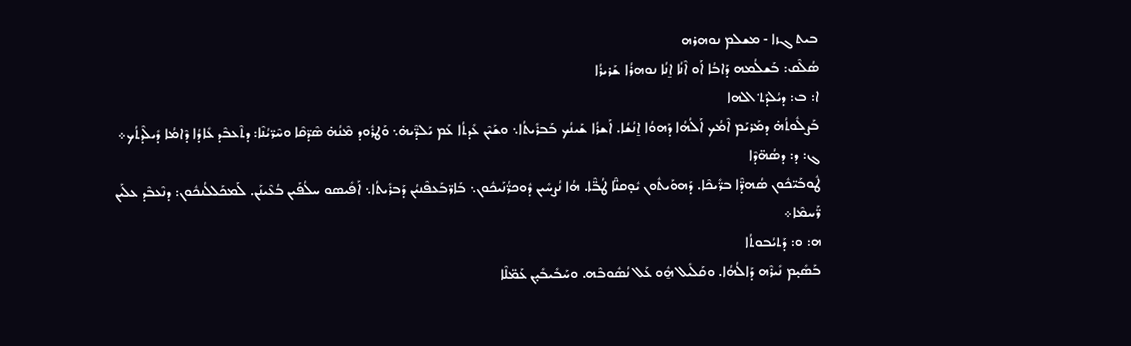ܒܝܬ ܓܙܐ - ܡܫܠܡ ܢܘܗܪܗ
ܣܳܠܶܩ: ܒܰܫܠܳܡܗ ܕܰܐܒܳܐ ܐܰܘ ܐܶܢܳܐ ܐ̱ܢܳܐ ܢܘܗܪܳܐ ܫܰܪܝܪܳܐ
ܐ: ܒ: ܕܝܳܠܕܰܬ݀ ܐܠܗܐ
ܒܰܨܠܽܘܬܳܗ̇ ܕܡܰܪܝܰܡ ܐܶܡܳܟ ܐܰ‌ܠܳܗܳܐ ܕܰܗܘܳܐ ܐ̱ܢܳܫܳܐ. ܐܰܫܪܳܐ ܫܰܝܢܳܟ ܒܰܒܪܺܝܬܳܐ܆ ܘܫܰܝܶܢ ܥܺܕܬܳܐ ܥܰܡ ܝܰܠܕ̈ܶܝܗ̇܆ ܘܰܛܪܽܘܕ ܡܶܢܳܗ̇ ܣܶܕ̈ܩܶܐ ܘܚܶܪ̈ܝܳܢܶܐ: ܕܬܶܥܒܶܕ ܥܺܐܕܳܐ ܕܶܐܡܳܐ ܕܺܝܠܶܕܬܳܟ܀
ܓ: ܕ: ܕܣܳܗ̈ܕܶܐ
ܛܽܘܒܰܝ̈ܟܽܘܢ ܣܳܗܕ̈ܶܐ ܒܪ̈ܺܝܟܶܐ. ܕܰܗܘܰܝܬܽܘܢ ܝܽܘ̣ܩܢ̈ܶܐ ܛܳܒ̈ܶܐ. ܗܳܐ ܢܳܨܚܺܝܢ ܕܽܘܟܪ̈ܳܢܰܝܟܽܘܢ܆ ܒܰܐܪ̈ܒܰܥܦܶܢܝܳܢ ܕܰܒܪܺܝܬܳܐ܆ ܐܰܦܺܝܣܘ ܚܠܳܦܰܝܢ ܒܳܥܶܝܢܰܢ. ܠܰܡܟܰܠܠܳܢܟܽܘܢ: ܕܢܶܥܒܶܕ ܥܠܰܝܢ ܪ̈ܰܚܡܶܐ܀
ܗ: ܘ: ܕܰܬܝܳܒܘܬܳܐ
ܒܰܣܺܝ̣ܡ ܢܺܝܪܶܗ ܕܰܐ‌ܠܳܗܳܐ. ܘܩܰܠܺܝܠ ܗ̱ܽܘ ܥܰܠ ܢܳܣܽܘܒܶܗ. ܘܚܰܒܺܝܒܺܝ̣ܢ ܥܰܡ̈ܠܶܐ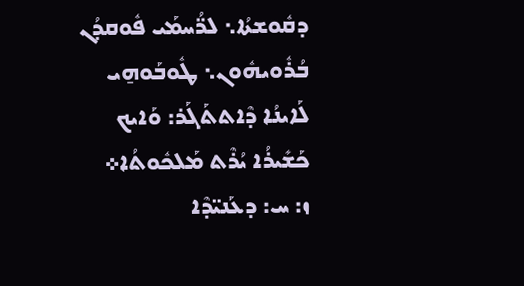ܕܩܽܘܫܬܳܐ܆ ܠܪ̈ܳܚܡܰܝ ܦܽܘܩܕܳܢ ܒܳܪܽܘܝܗܽܘܢ܆ ܛܽܘܒܰܘܗ̱ܝ ܠܰܐܝܢܳܐ ܕܶܐܬܬܰܓܰܪ: ܘܰܐܝܟ ܟܰܫܺܝܪܳܐ ܝܳܪܶܬ ܡܰܠܟܽܘܬܳܐ܀
ܙ: ܚ: ܕܥܰܢܝ̈ܕܶܐ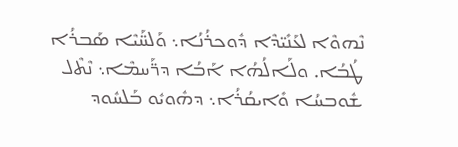ܢܶܗܘܶܐ ܠܥܰܢܺܝ̈ܕܶܐ ܕܽܘܟܪܳܢܳܐ܆ ܘܰܠܚ̈ܰܝܶܐ ܣܰܒܪܳܐ ܛܳܒܳܐ. ܘܠܰܐܠܳܗܳܐ ܐܰܒܳܐ ܕܪ̈ܰܚܡܶܐ܆ ܢܶܬܶܠ ܫܽܘܒܚܳܐ ܘܺܐܝܩܳܪܳܐ܆ ܕܗܽܘܝܽܘ ܒܰܠܚܽܘܕ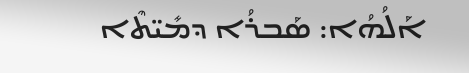ܐܰ‌ܠܳܗܳܐ: ܣܰܒܪܳܐ ܕܡܺܝ̈ܬܶܐ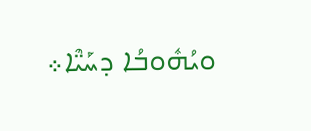ܘܝܳܗܽܘܒܳܐ ܕܚܰܝ̈ܶܐ܀